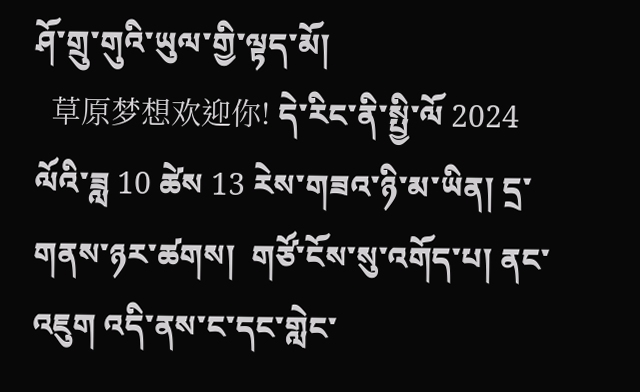ཤོ་གྲུ་གུའི་ཡུལ་གྱི་ལྟད་མོ།
  草原梦想欢迎你! དེ་རིང་ནི་སྤྱི་ལོ 2024 ལོའི་ཟླ 10 ཚེས 13 རེས་གཟའ་ཉི་མ་ཡིན། དྲ་གནས་ཉར་ཚགས།  གཙོ་ངོས་སུ་འགོད་པ། ནང་འཇུག འདི་ནས་ང་དང་གླེང་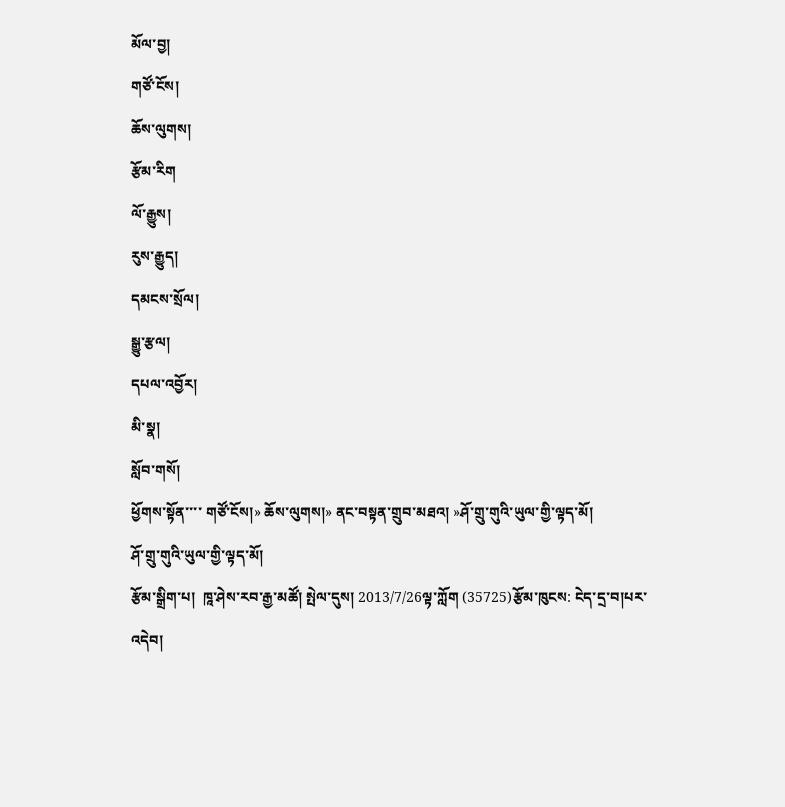མོལ་བྱ།
གཙོ་ངོས།
ཆོས་ལུགས།
རྩོམ་རིག
ལོ་རྒྱུས།
རུས་རྒྱུད།
དམངས་སྲོལ།
སྒྱུ་རྩལ།
དཔལ་འབྱོར།
མི་སྣ།
སློབ་གསོ།
ཕྱོགས་སྟོན་་་་ གཙོ་ངོས།» ཆོས་ལུགས།» ནང་བསྟན་གྲུབ་མཐའ། »ཤོ་གྲུ་གུའི་ཡུལ་གྱི་ལྟད་མོ།
ཤོ་གྲུ་གུའི་ཡུལ་གྱི་ལྟད་མོ།
རྩོམ་སྒྲིག་པ།  ཁཱ་ཤེས་རབ་རྒྱ་མཚོ། སྤེལ་དུས། 2013/7/26ལྟ་ཀློག (35725)རྩོམ་ཁུངས: ངེད་དྲ་བ།པར་འདེབ།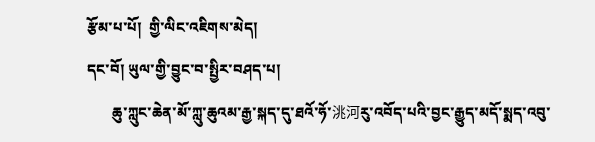རྩོམ་པ་པོ།  གྱི་ལིང་འཇིགས་མེད།
དང་བོ། ཡུལ་གྱི་བྱུང་བ་སྤྱིར་བཤད་པ།
       ཆུ་ཀླུང་ཆེན་མོ་ཀླུ་ཆུའམ་རྒྱ་སྐད་དུ་ཐའོ་ཧོ་洮河རུ་འབོད་པའི་བྱང་རྒྱུད་མདོ་སྨད་འབུ་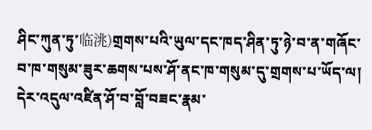ཤིང་ཀུན་ཏུ་临洮)གྲགས་པའི་ཡུལ་དང་ཁད་ཤིན་ཏུ་ཉེ་བ་ན་གཞོང་བ་ཁ་གསུམ་ཟུར་ཆགས་པས་ཤོ་ནང་ཁ་གསུམ་དུ་གྲགས་པ་ཡོད་ལ། དེར་འདུལ་འཛིན་ཤོ་བ་བློ་བཟང་རྣམ་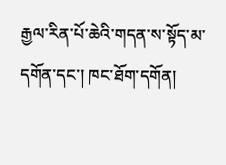རྒྱལ་རིན་པོ་ཆེའི་གདན་ས་སྟོད་མ་དགོན་དང་། ཁང་ཐོག་དགོན།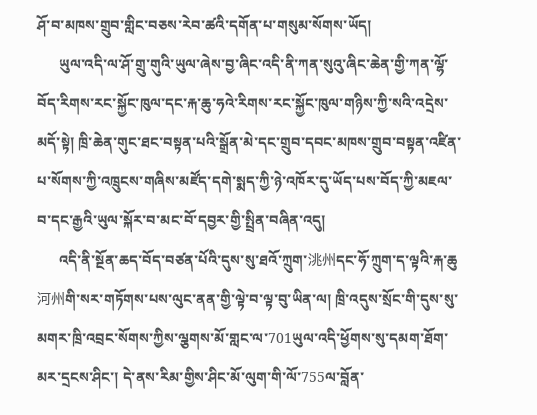ཤོ་བ་མཁས་གྲུབ་གླིང་བཅས་རེབ་ཚའི་དགོན་པ་གསུམ་སོགས་ཡོད།
      ཡུལ་འདི་ལ་ཤོ་གྲུ་གུའི་ཡུལ་ཞེས་བྱ་ཞིང་འདི་ནི་ཀན་སུའུ་ཞིང་ཆེན་གྱི་ཀན་ལྷོ་བོད་རིགས་རང་སྐྱོང་ཁུལ་དང་རྐ་ཆུ་ཧའེ་རིགས་རང་སྐྱོང་ཁུལ་གཉིས་ཀྱི་སའི་འདྲེས་མདོ་སྟེ། ཁྲི་ཆེན་གུང་ཐང་བསྟན་པའི་སྒྲོན་མེ་དང་གྲུབ་དབང་མཁས་གྲུབ་བསྟན་འཛིན་པ་སོགས་ཀྱི་འཁྲུངས་གཞིས་མཛོད་དགེ་སྨད་ཀྱི་ཉེ་འཁོར་དུ་ཡོད་པས་བོད་ཀྱི་མཇལ་བ་དང་རྒྱའི་ཡུལ་སྐོར་བ་མང་བོ་དབྱར་གྱི་སྤྲིན་བཞིན་འདུ།
      འདི་ནི་སྔོན་ཆད་བོད་བཙན་པོའི་དུས་སུ་ཐའོ་ཀྲུག་洮州དང་ཧོ་ཀྲུག་ད་ལྟའི་རྐ་ཆུ河州གི་སར་གཏོགས་པས་ལུང་ནན་གྱི་ལྟེ་བ་ལྟ་བུ་ཡིན་ལ། ཁྲི་འདུས་སྲོང་གི་དུས་སུ་མགར་ཁྲི་འབྲང་སོགས་ཀྱིས་ལྕགས་མོ་གླང་ལ་701ཡུལ་འདི་ཕྱོགས་སུ་དམག་ཐོག་མར་དྲངས་ཤིང་། དེ་ནས་རིམ་གྱིས་ཤིང་མོ་ལུག་གི་ལོ་755ལ་བློན་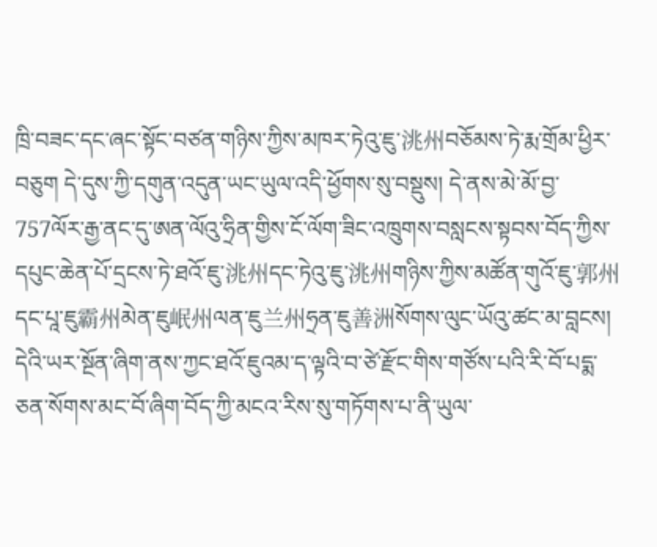ཁྲི་བཟང་དང་ཞང་སྟོང་བཙན་གཉིས་ཀྱིས་མཁར་ཏེའུ་ཇུ་洮州བཅོམས་ཏེ་རྨ་གྲོམ་ཕྱིར་བཅུག དེ་དུས་ཀྱི་དགུན་འདུན་ཡང་ཡུལ་འདི་ཕྱོགས་སུ་བསྡུས། དེ་ནས་མེ་མོ་བྱ་757ལོར་རྒྱ་ནང་དུ་ཨན་ལོའུ་ཧྲིན་གྱིས་ངོ་ལོག་ཟིང་འཁྲུགས་བསླངས་སྟབས་བོད་ཀྱིས་དཔུང་ཆེན་པོ་དྲངས་ཏེ་ཐའོ་ཇུ་洮州དང་ཏེའུ་ཇུ་洮州གཉིས་ཀྱིས་མཚོན་གུའོ་ཇུ་郭州དང་པཱ་ཇུ霸州མེན་ཇུ岷州ལན་ཇུ兰州ཧྲན་ཇུ善洲སོགས་ལུང་ཡོའུ་ཚང་མ་བླངས། དེའི་ཡར་སྔོན་ཞིག་ནས་ཀྱང་ཐའོ་ཇུའམ་ད་ལྟའི་བ་ཙེ་རྫོང་གིས་གཙོས་པའི་རི་བོ་པདྨ་ཅན་སོགས་མང་བོ་ཞིག་བོད་ཀྱི་མངའ་རིས་སུ་གཏོགས་པ་ནི་ཡུལ་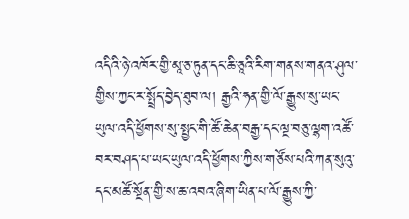འདིའི་ཉེ་འཁོར་གྱི་མཱ་ཅ་ཏུན་དང་ཆི་ཅཱའི་རིག་གནས་གནའ་ཤུལ་གྱིས་ཀྱང་ར་སྤྲོད་བྱེད་ཐུབ་ལ། རྒྱའི་ཧན་གྱི་ལོ་རྒྱུས་སུ་ཡང་ཡུལ་འདི་ཕྱོགས་སུ་སྤྱང་གི་ཚོ་ཆེན་བརྒྱ་དང་ལྔ་བཅུ་ལྷག་འཚོ་བར་བཤད་པ་ཡང་ཡུལ་འདི་ཕྱོགས་ཀྱིས་གཙོས་པའི་ཀན་སུའུ་དང་མཚོ་སྔོན་གྱི་ས་ཆ་འབའ་ཞིག་ཡིན་པ་ལོ་རྒྱུས་ཀྱི་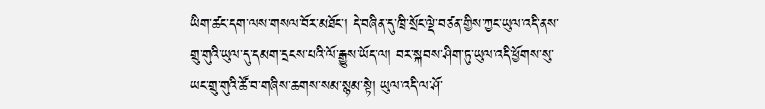ཡིག་ཚང་དག་ལས་གསལ་བོར་མཐོང་། དེ་བཞིན་དུ་ཁྲི་སྲོང་ལྡེ་བཙན་གྱིས་ཀྱང་ཡུལ་འདི་ནས་གྲུ་གུའི་ཡུལ་དུ་དམག་དྲངས་པའི་ལོ་རྒྱུས་ཡོད་ལ། བར་སྐབས་ཤིག་ཏུ་ཡུལ་འདི་ཕྱོགས་སུ་ཡང་གྲུ་གུའི་ཚོ་བ་གཞིས་ཆགས་སམ་སྙམ་སྟེ། ཡུལ་འདི་ལ་ཤོ་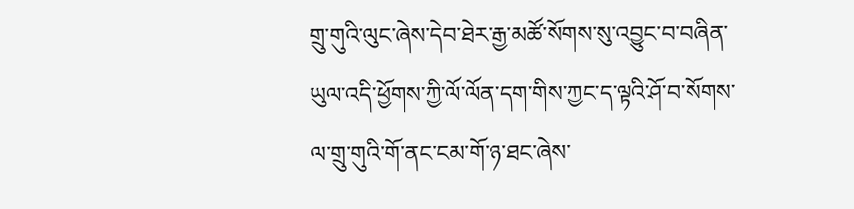གྲུ་གུའི་ལུང་ཞེས་དེབ་ཐེར་རྒྱ་མཚོ་སོགས་སུ་འབྱུང་བ་བཞིན་ཡུལ་འདི་ཕྱོགས་ཀྱི་ལོ་ལོན་དག་གིས་ཀྱང་ད་ལྟའི་ཤོ་བ་སོགས་ལ་གྲུ་གུའི་གོ་ནང་ངམ་གོ་ཉ་ཐང་ཞེས་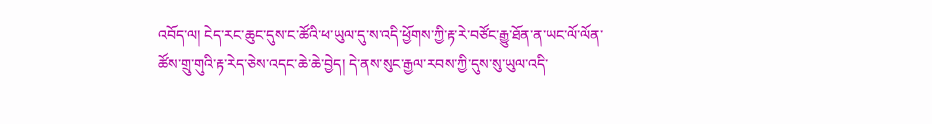འབོད་ལ། ངེད་རང་ཆུང་དུས་ང་ཚོའི་ཕ་ཡུལ་དུ་ས་འདི་ཕྱོགས་ཀྱི་རྟ་རེ་བཙོང་རྒྱུ་ཐོན་ན་ཡང་ལོ་ལོན་ཚོས་གྲུ་གུའི་རྟ་རེད་ཅེས་འདང་ཆེ་ཆེ་བྱེད། དེ་ནས་སུང་རྒྱལ་རབས་ཀྱི་དུས་སུ་ཡུལ་འདི་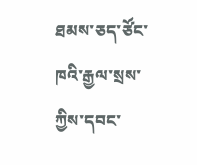ཐམས་ཅད་ཙོང་ཁའི་རྒྱལ་སྲས་ཀྱིས་དབང་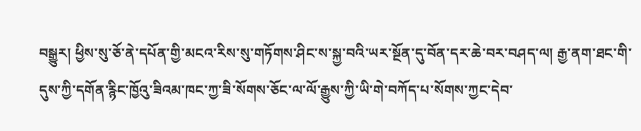བསྒྱུར། ཕྱིས་སུ་ཅོ་ནེ་དཔོན་གྱི་མངའ་རིས་སུ་གཏོགས་ཤིང་ས་སྐྱ་བའི་ཡར་སྔོན་དུ་བོན་དར་ཆེ་བར་བཤད་ལ། རྒྱ་ནག་ཐང་གི་དུས་ཀྱི་དགོན་རྙིང་ཁྱོའུ་ཟིའམ་ཁང་ཀྱ་ཟི་སོགས་ཅོང་ལ་ལོ་རྒྱུས་ཀྱི་ཡི་གེ་བཀོད་པ་སོགས་ཀྱང་དེབ་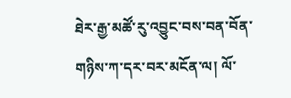ཐེར་རྒྱ་མཚོ་རུ་འབྱུང་བས་བན་བོན་གཉིས་ཀ་དར་བར་མངོན་ལ། ལོ་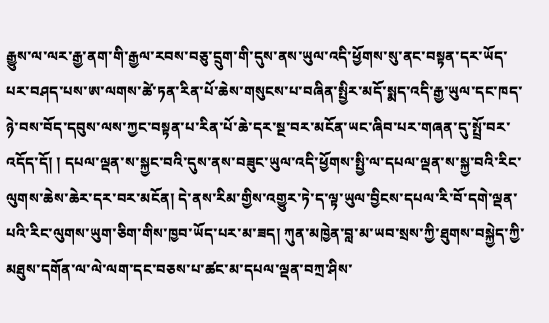རྒྱུས་ལ་ལར་རྒྱ་ནག་གི་རྒྱལ་རབས་བཅུ་དྲུག་གི་དུས་ནས་ཡུལ་འདི་ཕྱོགས་སུ་ནང་བསྟན་དར་ཡོད་པར་བཤད་པས་ཨ་ལགས་ཚེ་ཏན་རིན་པོ་ཆེས་གསུངས་པ་བཞིན་སྤྱིར་མདོ་སྨད་འདི་རྒྱ་ཡུལ་དང་ཁད་ཉེ་བས་བོད་དབུས་ལས་ཀྱང་བསྟན་པ་རིན་པོ་ཆེ་དར་སྔ་བར་མངོན་ཡང་ཞིབ་པར་གཞན་དུ་སྤྲོ་བར་འདོད་དོ། ། དཔལ་ལྡན་ས་སྐྱང་བའི་དུས་ནས་བཟུང་ཡུལ་འདི་ཕྱོགས་སྤྱི་ལ་དཔལ་ལྡན་ས་སྐྱ་བའི་རིང་ལུགས་ཆེས་ཆེར་དར་བར་མངོན། དེ་ནས་རིམ་གྱིས་འགྱུར་ཏེ་ད་ལྟ་ཡུལ་བྱིངས་དཔལ་རི་བོ་དགེ་ལྡན་པའི་རིང་ལུགས་ཡུག་ཅིག་གིས་ཁྱབ་ཡོད་པར་མ་ཟད། ཀུན་མཁྱེན་བླ་མ་ཡབ་སྲས་ཀྱི་ཐུགས་བསྐྱེད་ཀྱི་མཐུས་དགོན་ལ་ལེ་ལག་དང་བཅས་པ་ཚང་མ་དཔལ་ལྡན་བཀྲ་ཤིས་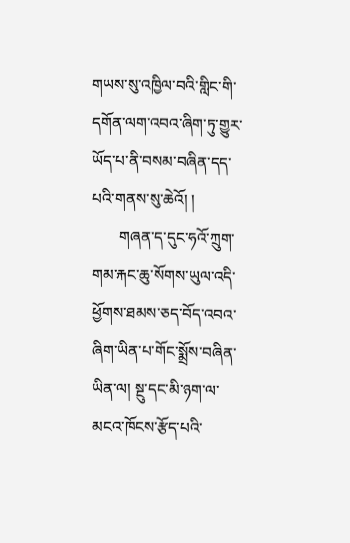གཡས་སུ་འཁྱིལ་བའི་གླིང་གི་དགོན་ལག་འབའ་ཞིག་ཏུ་གྱུར་ཡོད་པ་ནི་བསམ་བཞིན་དད་པའི་གནས་སུ་ཆེའོ། །
       གཞན་ད་དུང་ཧའོ་ཀྲུག་གམ་རྐང་ཆུ་སོགས་ཡུལ་འདི་ཕྱོགས་ཐམས་ཅད་བོད་འབའ་ཞིག་ཡིན་པ་གོང་སྨྲོས་བཞིན་ཡིན་ལ། སྔུ་དང་མི་ཉག་ལ་མངའ་ཁོངས་རྩོད་པའི་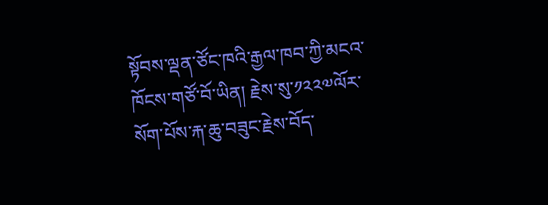སྟོབས་ལྡན་ཙོང་ཁའི་རྒྱལ་ཁབ་ཀྱི་མངའ་ཁོངས་གཙོ་བོ་ཡིན། རྗེས་སུ་༡༢༢༧ལོར་སོག་པོས་རྐ་ཆུ་བཟུང་རྗེས་བོད་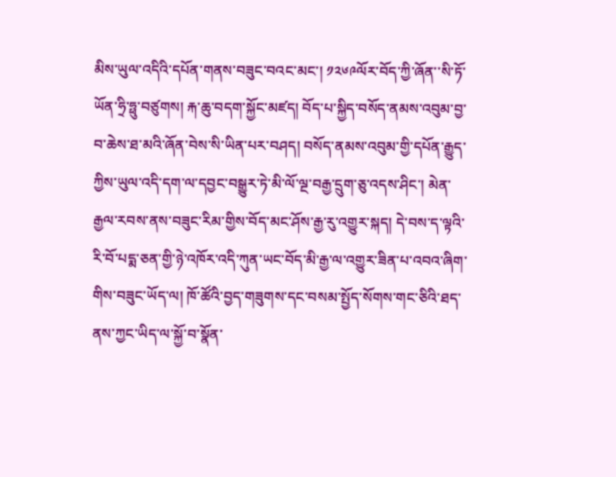མིས་ཡུལ་འདིའི་དཔོན་གནས་བཟུང་བའང་མང་། ༡༢༦༩ལོར་བོད་ཀྱི་ཞོན་་སི་ཏོ་ཡོན་ཧྲི་ཧྥུ་བཙུགས། རྐ་ཆུ་བདག་སྐྱོང་མཛད། བོད་པ་སྐྱིད་བསོད་ནམས་འབུམ་བྱ་བ་ཆེས་ཐ་མའི་ཞོན་བེས་སི་ཡིན་པར་བཤད། བསོད་ནམས་འབུམ་གྱི་དཔོན་རྒྱུད་ཀྱིས་ཡུལ་འདི་དག་ལ་དབྱང་བསྒྱུར་ཏེ་མི་ལོ་ལྔ་བརྒྱ་དྲུག་ཅུ་འདས་ཤིང་། མེན་རྒྱལ་རབས་ནས་བཟུང་རིམ་གྱིས་བོད་མང་ཤོས་རྒྱ་རུ་འགྱུར་སྐད། དེ་བས་ད་ལྟའི་རི་བོ་པདྨ་ཅན་གྱི་ཉེ་འཁོར་འདི་ཀུན་ཡང་བོད་མི་རྒྱ་ལ་འགྱུར་ཟིན་པ་འབའ་ཞིག་གིས་བཟུང་ཡོད་ལ། ཁོ་ཚོའི་བྱད་གཟུགས་དང་བསམ་སྤྱོད་སོགས་གང་ཅིའི་ཐད་ནས་ཀྱང་ཡིད་ལ་སྐྱོ་བ་སྣོན་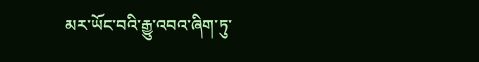མར་ཡོང་བའི་རྒྱུ་འབའ་ཞིག་ཏུ་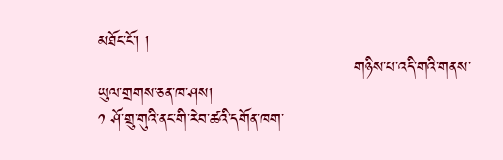མཐོང་ངོ་། །
                                              གཉིས་པ་འདི་གའི་གནས་ཡུལ་གྲགས་ཅན་ཁ་ཤས།
༡ ཤོ་གྲུ་གུའི་ནང་གི་རེབ་ཚའི་དགོན་ཁག་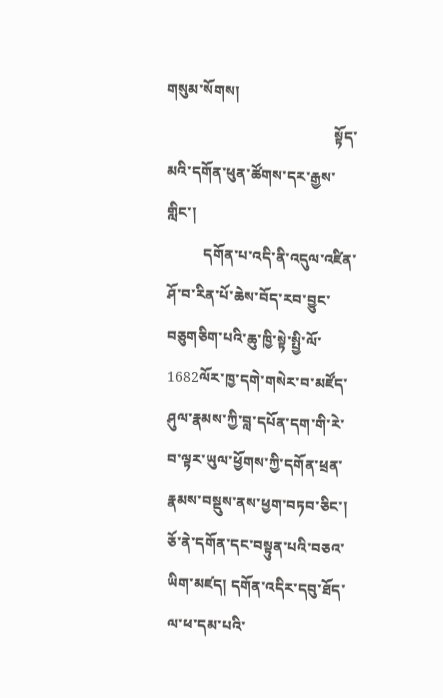གསུམ་སོགས།
                                              སྟོད་མའི་དགོན་ཕུན་ཚོགས་དར་རྒྱས་གླིང་།
          དགོན་པ་འདི་ནི་འདུལ་འཛིན་ཤོ་བ་རིན་པོ་ཆེས་བོད་རབ་བྱུང་བཅུགཅིག་པའི་ཆུ་ཁྱི་སྟེ་སྤྱི་ལོ་1682ལོར་ཁྱ་དགེ་གསེར་བ་མཛོད་ཤུལ་རྣམས་ཀྱི་བླ་དཔོན་དག་གི་རེ་བ་ལྟར་ཡུལ་ཕྱོགས་ཀྱི་དགོན་ཕྲན་རྣམས་བསྡུས་ནས་ཕྱག་བཏབ་ཅིང་། ཅོ་ནེ་དགོན་དང་བསྟུན་པའི་བཅའ་ཡིག་མཛད། དགོན་འདིར་དབུ་ཐོད་ལ་ཕ་དམ་པའི་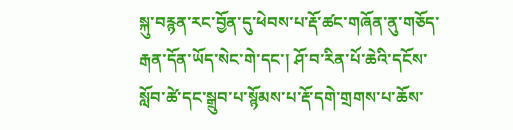སྐུ་བརྙན་རང་བྱོན་དུ་ཕེབས་པ་རྡོ་ཚང་གཞོན་ནུ་གཅོད་རྒན་དོན་ཡོད་སེང་གེ་དང་། ཤོ་བ་རིན་པོ་ཆེའི་དངོས་སློབ་ཚེ་དང་སྒྲུབ་པ་སྙོམས་པ་རྡོ་དགེ་གྲགས་པ་ཆོས་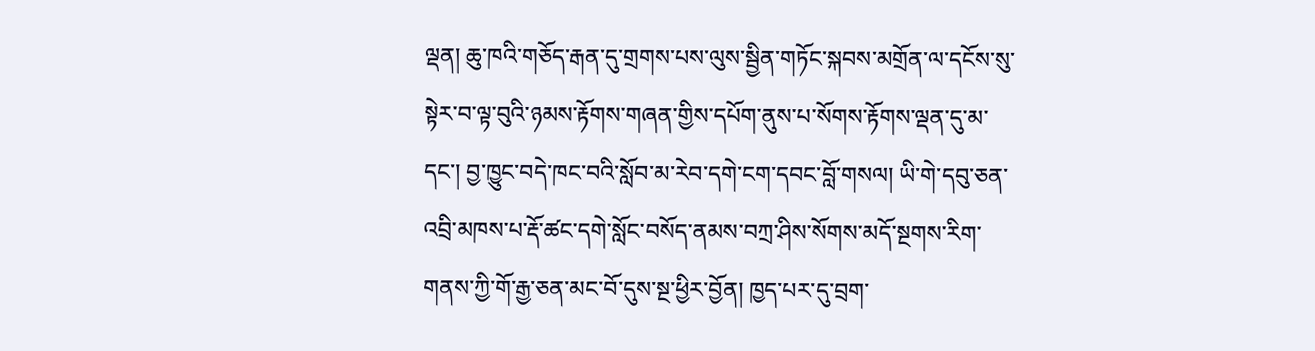ལྡན། ཆུ་ཁའི་གཅོད་རྒན་དུ་གྲགས་པས་ལུས་སྦྱིན་གཏོང་སྐབས་མགྲོན་ལ་དངོས་སུ་སྟེར་བ་ལྟ་བུའི་ཉམས་རྟོགས་གཞན་གྱིས་དཔོག་ནུས་པ་སོགས་རྟོགས་ལྡན་དུ་མ་དང་། བྱ་ཁྱུང་བདེ་ཁང་བའི་སློབ་མ་རེབ་དགེ་ངག་དབང་བློ་གསལ། ཡི་གེ་དབུ་ཅན་འབྲི་མཁས་པ་རྡོ་ཚང་དགེ་སློང་བསོད་ནམས་བཀྲ་ཤིས་སོགས་མདོ་སྔགས་རིག་གནས་ཀྱི་གོ་རྒྱ་ཅན་མང་བོ་དུས་སྔ་ཕྱིར་བྱོན། ཁྱད་པར་དུ་བྲག་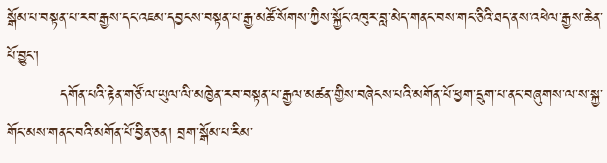སྒོམ་པ་བསྟན་པ་རབ་རྒྱས་དང་འཇམ་དབྱངས་བསྟན་པ་རྒྱ་མཚོ་སོགས་ཀྱིས་སྐྱོང་འཁུར་བླ་མེད་གནང་བས་གང་ཅིའི་ཐད་ནས་འཕེལ་རྒྱས་ཆེན་པོ་བྱུང་།
          དགོན་པའི་རྟེན་གཙོ་ལ་ཡུལ་ལི་མཁྱེན་རབ་བསྟན་པ་རྒྱལ་མཚན་གྱིས་བཞེངས་པའི་མགོན་པོ་ཕྱག་དྲུག་པ་ནང་བཞུགས་ལ་ས་སྐྱ་གོང་མས་གནང་བའི་མགོན་པོ་བྱིན་ཅན། བྲག་སྒོམ་པ་རིམ་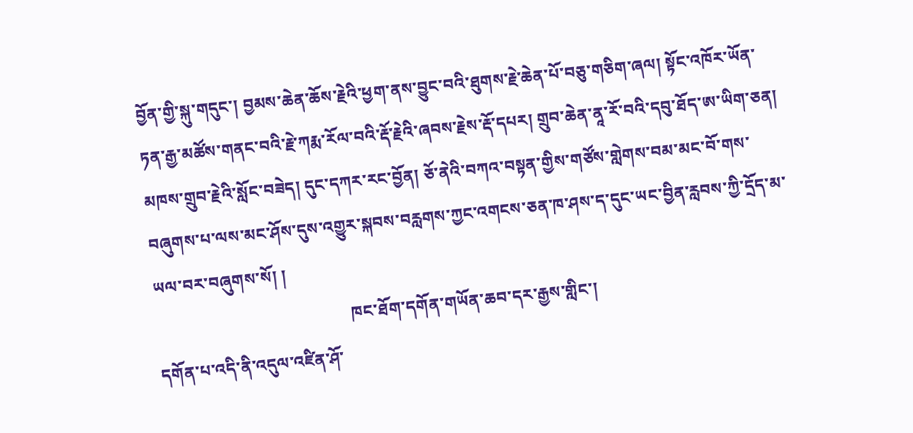བྱོན་གྱི་སྐུ་གདུང་། བྱམས་ཆེན་ཆོས་རྗེའི་ཕྱག་ནས་བྱུང་བའི་ཐུགས་རྗེ་ཆེན་པོ་བཅུ་གཅིག་ཞལ། སྟོང་འཁོར་ཡོན་ཏན་རྒྱ་མཚོས་གནང་བའི་རྗེ་ཀརྨ་རོལ་བའི་རྡོ་རྗེའི་ཞབས་རྗེས་རྡོ་དཔར། གྲུབ་ཆེན་ནཱ་རོ་བའི་དབུ་ཐོད་ཨ་ཡིག་ཅན། མཁས་གྲུབ་རྗེའི་སློང་བཟེད། དུང་དཀར་རང་བྱོན། ཅོ་ནེའི་བཀའ་བསྟན་གྱིས་གཙོས་གླེགས་བམ་མང་བོ་གས་བཞུགས་པ་ལས་མང་ཤོས་དུས་འགྱུར་སྐབས་བརླགས་ཀྱང་འགངས་ཅན་ཁ་ཤས་ད་དུང་ཡང་བྱིན་རླབས་ཀྱི་དྲོད་མ་ཡལ་བར་བཞུགས་སོ། །
                                               ཁང་ཐོག་དགོན་གཡོན་ཆབ་དར་རྒྱས་གླིང་།
དགོན་པ་འདི་ནི་འདུལ་འཛིན་ཤོ་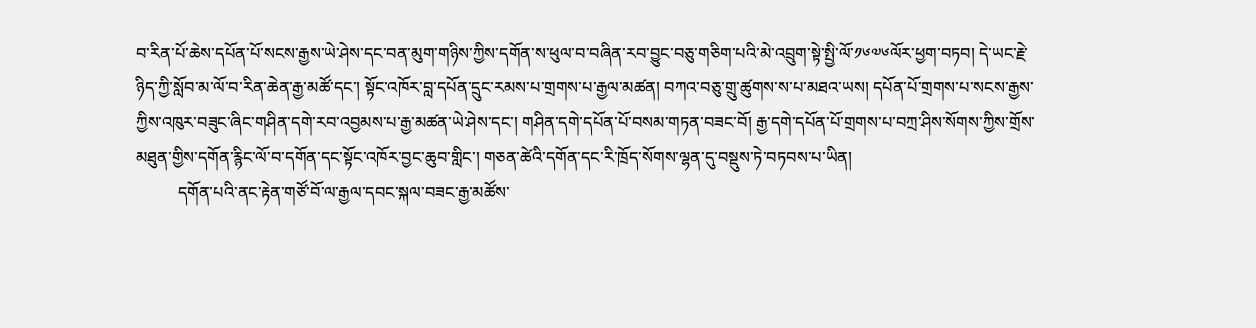བ་རིན་པོ་ཆེས་དཔོན་པོ་སངས་རྒྱས་ཡེ་ཤེས་དང་བན་མུག་གཉིས་ཀྱིས་དགོན་ས་ཕུལ་བ་བཞིན་རབ་བྱུང་བཅུ་གཅིག་པའི་མེ་འབྲུག་སྟེ་སྤྱི་ལོ་༡༦༧༦ལོར་ཕྱག་བཏབ། དེ་ཡང་རྗེ་ཉིད་ཀྱི་སློབ་མ་ལོ་བ་རིན་ཆེན་རྒྱ་མཚོ་དང་། སྟོང་འཁོར་བླ་དཔོན་དྲུང་རམས་པ་གྲགས་པ་རྒྱལ་མཚན། བཀའ་བཅུ་གྲུ་ཚུགས་ས་པ་མཐའ་ཡས། དཔོན་པོ་གྲགས་པ་སངས་རྒྱས་ཀྱིས་འཁུར་བཟུང་ཞིང་གཤིན་དགེ་རབ་འབྱམས་པ་རྒྱ་མཚན་ཡེ་ཤེས་དང་། གཤིན་དགེ་དཔོན་པོ་བསམ་གཏན་བཟང་བོ། རྒྱ་དགེ་དཔོན་པོ་གྲགས་པ་བཀྲ་ཤིས་སོགས་ཀྱིས་གྲོས་མཐུན་གྱིས་དགོན་རྙིང་ལོ་བ་དགོན་དང་སྟོང་འཁོར་བྱང་ཆུབ་གླིང་། གཅན་ཚེའི་དགོན་དང་རི་ཁྲོད་སོགས་ལྷན་དུ་བསྡུས་ཏེ་བཏབས་པ་ཡིན།
          དགོན་པའི་ནང་རྟེན་གཙོ་བོ་ལ་རྒྱལ་དབང་སྐལ་བཟང་རྒྱ་མཚོས་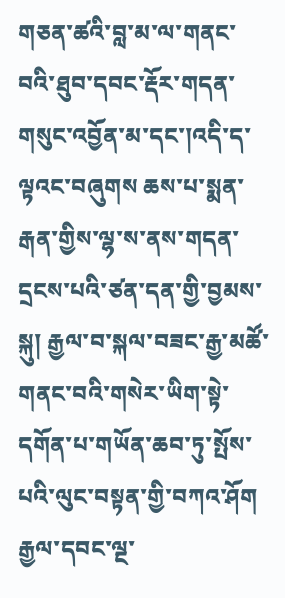གཅན་ཚའི་བླ་མ་ལ་གནང་བའི་ཐུབ་དབང་རྡོར་གདན་གསུང་འབྱོན་མ་དང་།འདི་ད་ལྟའང་བཞུགས ཆས་པ་སྨན་རྒན་གྱིས་ལྷ་ས་ནས་གདན་དྲངས་པའི་ཙན་དན་གྱི་བྱམས་སྐུ། རྒྱལ་བ་སྐལ་བཟང་རྒྱ་མཚོ་གནང་བའི་གསེར་ཡིག་སྟེ་དགོན་པ་གཡོན་ཆབ་ཏུ་སྤོས་པའི་ལུང་བསྟན་གྱི་བཀའ་ཤོག རྒྱལ་དབང་ལྔ་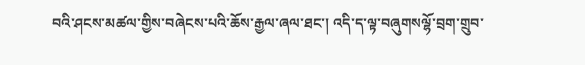བའི་ཤངས་མཚལ་གྱིས་བཞེངས་པའི་ཆོས་རྒྱལ་ཞལ་ཐང་། འདི་ད་ལྟ་བཞུགསལྷོ་བྲག་གྲུབ་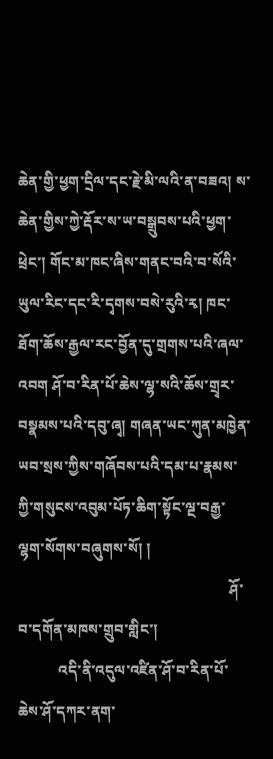ཆེན་གྱི་ཕྱག་དྲིལ་དང་རྗེ་མི་ལའི་ན་བཟའ། ས་ཆེན་གྱིས་ཀྱེ་རྡོར་ས་ཡ་བསྒྲུབས་པའི་ཕྱག་ཕྲེང་། གོང་མ་ཁང་ཞིས་གནང་བའི་བ་སོའི་ཡུལ་རིང་དང་རི་དྭགས་བསེ་རུའི་རྭ། ཁང་ཐོག་ཆོས་རྒྱལ་རང་བྱོན་དུ་གྲགས་པའི་ཞལ་འབག ཤོ་བ་རིན་པོ་ཆེས་ལྷ་སའི་ཆོས་གྲྭར་བསྣམས་པའི་དབུ་ཞྭ། གཞན་ཡང་ཀུན་མཁྱེན་ཡབ་སྲས་ཀྱིས་གཞོབས་པའི་དམ་པ་རྣམས་ཀྱི་གསུངས་འབུམ་པོཏ་ཆིག་སྟོང་ལྔ་བརྒྱ་ལྷག་སོགས་བཞུགས་སོ། །
                                                          ཤོ་བ་དགོན་མཁས་གྲུབ་གླིང་།
           འདི་ནི་འདུལ་འཛིན་ཤོ་བ་རིན་པོ་ཆེས་ཤོ་དཀར་ནག་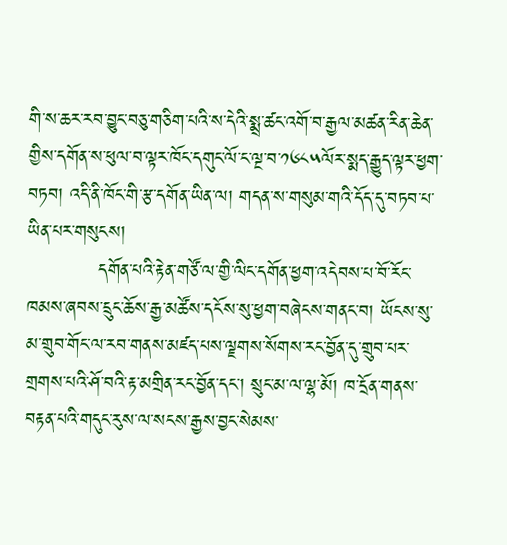གི་ས་ཆར་རབ་བྱུང་བཅུ་གཅིག་པའི་ས་དེའི་སྨྲ་ཚང་འགོ་བ་རྒྱལ་མཚན་རིན་ཆེན་གྱིས་དགོན་ས་ཕུལ་བ་ལྟར་ཁོང་དགུང་ལོ་ང་ལྔ་བ་༡༦༨༥ལོར་སྨད་རྒྱུད་ལྟར་ཕྱག་བཏབ། འདི་ནི་ཁོང་གི་རྩ་དགོན་ཡིན་ལ། གདན་ས་གསུམ་གའི་དོད་དུ་བཏབ་པ་ཡིན་པར་གསུངས།
           དགོན་པའི་རྟེན་གཙོ་ལ་གྱི་ལིང་དགོན་ཕྱག་འདེབས་པ་བོ་རོང་ཁམས་ཞབས་དྲུང་ཆོས་རྒྱ་མཚོས་དངོས་སུ་ཕྱག་བཞེངས་གནང་བ། ཡོངས་སུ་མ་གྲུབ་གོང་ལ་རབ་གནས་མཛད་པས་ལྗགས་སོགས་རང་བྱོན་དུ་གྲུབ་པར་གྲགས་པའི་ཤོ་བའི་རྟ་མགྲིན་རང་བྱོན་དང་། སྲུང་མ་ལ་ལྷ་མོ། ཁ་དྲོན་གནས་བརྟན་པའི་གདུང་རུས་ལ་སངས་རྒྱས་བྱང་སེམས་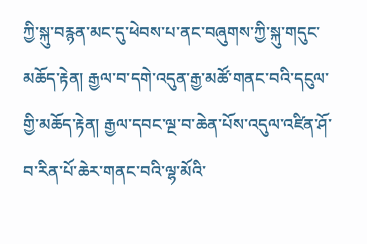ཀྱི་སྐུ་བརྙན་མང་དུ་ཕེབས་པ་ནང་བཞུགས་ཀྱི་སྐུ་གདུང་མཆོད་རྟེན། རྒྱལ་བ་དགེ་འདུན་རྒྱ་མཚོ་གནང་བའི་དངུལ་གྱི་མཆོད་རྟེན། རྒྱལ་དབང་ལྔ་བ་ཆེན་པོས་འདུལ་འཛིན་ཤོ་བ་རིན་པོ་ཆེར་གནང་བའི་ལྷ་མོའི་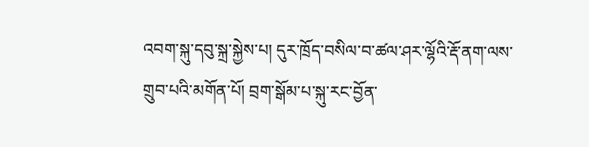འབག་སྐུ་དབུ་སྐྲ་སྐྱེས་པ། དུར་ཁྲོད་བསིལ་བ་ཚལ་ཤར་ལྷོའི་རྡོ་ནག་ལས་གྲུབ་པའི་མགོན་པོ། བྲག་སྒོམ་པ་སྐུ་རང་བྱོན་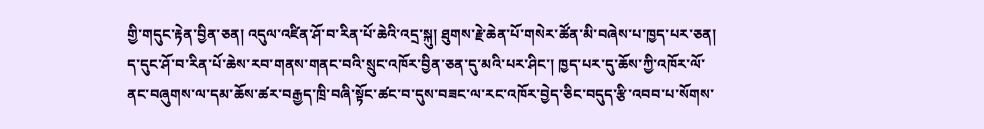གྱི་གདུང་རྟེན་བྱིན་ཅན། འདུལ་འཛིན་ཤོ་བ་རིན་པོ་ཆེའི་འདྲ་སྐུ། ཐུགས་རྗེ་ཆེན་པོ་གསེར་ཚོན་མི་བཞེས་པ་ཁྱད་པར་ཅན། ད་དུང་ཤོ་བ་རིན་པོ་ཆེས་རབ་གནས་གནང་བའི་སྲུང་འཁོར་བྱིན་ཅན་དུ་མའི་པར་ཤིང་། ཁྱད་པར་དུ་ཆོས་ཀྱི་འཁོར་ལོ་ནང་བཞུགས་ལ་དམ་ཆོས་ཚར་བརྒྱད་ཁྲི་བཞི་སྟོང་ཚང་བ་དུས་བཟང་ལ་རང་འཁོར་བྱེད་ཅིང་བདུད་རྩི་འབབ་པ་སོགས་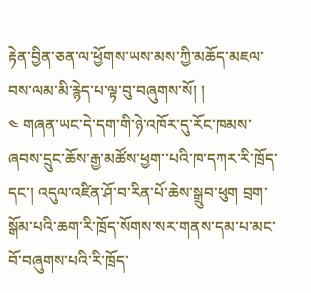རྟེན་བྱིན་ཅན་ལ་ཕྱོགས་ཡས་མས་ཀྱི་མཆོད་མཇལ་བས་ལམ་མི་རྙེད་པ་ལྟ་བུ་བཞུགས་སོ། །
༤ གཞན་ཡང་དེ་དག་གི་ཉེ་འཁོར་དུ་རོང་ཁམས་ཞབས་དྲུང་ཆོས་རྒྱ་མཚོས་ཕྱག་་པའི་ཁ་དཀར་རི་ཁྲོད་དང་། འདུལ་འཛིན་ཤོ་བ་རིན་པོ་ཆེས་སྒྲུབ་ཕུག བྲག་སྒོམ་པའི་ཆག་རི་ཁྲོད་སོགས་སར་གནས་དམ་པ་མང་བོ་བཞུགས་པའི་རི་ཁྲོད་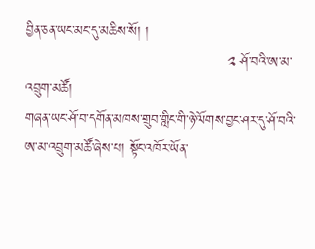བྱིན་ཅན་ཡང་མང་དུ་མཆིས་སོ། །
                                           ༢ ཤོ་བའི་ཨ་མ་འབྲུག་མཚོ།
གཞན་ཡང་ཤོ་བ་དགོན་མཁས་གྲུབ་གླིང་གི་ཉེ་ལོགས་བྱང་ཤར་དུ་ཤོ་བའི་ཨ་མ་འབྲུག་མཚོ་ཞེས་པ། སྟོང་འཁོར་ཡོན་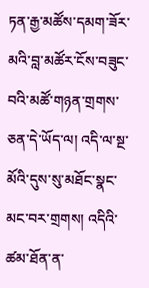ཏན་རྒྱ་མཚོས་དམག་ཟོར་མའི་བླ་མཚོར་ངོས་བཟུང་བའི་མཚོ་གཉན་གྲགས་ཅན་དེ་ཡོད་ལ། འདི་ལ་སྔ་མོའི་དུས་སུ་མཐོང་སྣང་མང་བར་གྲགས། འདིའི་ཚམ་ཐོན་ན་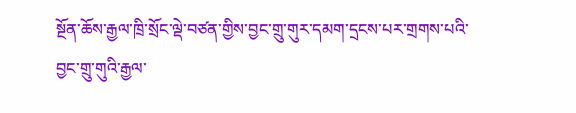སྔོན་ཆོས་རྒྱལ་ཁྲི་སྲོང་ལྡེ་བཙན་གྱིས་བྱང་གྲུ་གུར་དམག་དྲངས་པར་གྲགས་པའི་བྱང་གྲུ་གུའི་རྒྱལ་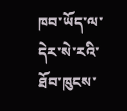ཁབ་ཡོད་ལ་དེར་སེ་རའི་ཐོབ་ཁུངས་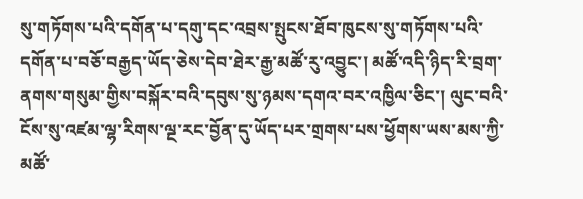སུ་གཏོགས་པའི་དགོན་པ་དགུ་དང་འབྲས་སྤུངས་ཐོབ་ཁུངས་སུ་གཏོགས་པའི་དགོན་པ་བཅོ་བརྒྱད་ཡོད་ཅེས་དེབ་ཐེར་རྒྱ་མཚོ་རུ་འབྱུང་། མཚོ་འདི་ཉིད་རི་བྲག་ནགས་གསུམ་གྱིས་བསྐོར་བའི་དབུས་སུ་ཉམས་དགའ་བར་འཁྱིལ་ཅིང་། ལུང་བའི་ངོས་སུ་འཛམ་ལྷ་རིགས་ལྔ་རང་བྱོན་དུ་ཡོད་པར་གྲགས་པས་ཕྱོགས་ཡས་མས་ཀྱི་མཚོ་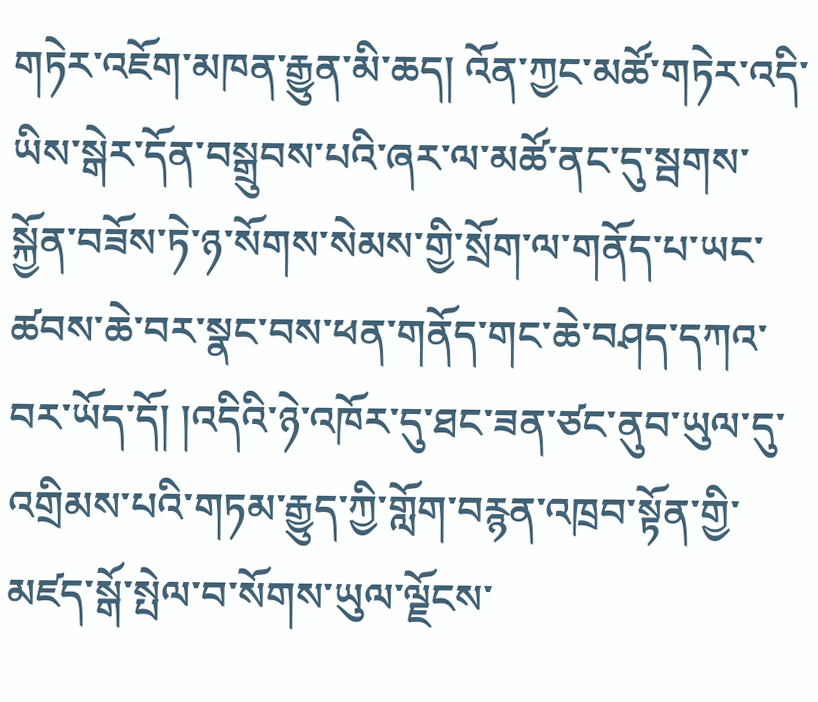གཏེར་འཇོག་མཁན་རྒྱུན་མི་ཆད། འོན་ཀྱང་མཚོ་གཏེར་འདི་ཡིས་སྒེར་དོན་བསྒྲུབས་པའི་ཞར་ལ་མཚོ་ནང་དུ་སྦགས་སྐྱོན་བཟོས་ཏེ་ཉ་སོགས་སེམས་གྱི་སྲོག་ལ་གནོད་པ་ཡང་ཚབས་ཆེ་བར་སྣང་བས་ཕན་གནོད་གང་ཆེ་བཤད་དཀའ་བར་ཡོད་དོ། །འདིའི་ཉེ་འཁོར་དུ་ཐང་ཟན་ཙང་ནུབ་ཡུལ་དུ་འགྲིམས་པའི་གཏམ་རྒྱུད་ཀྱི་གློག་བརྙན་འཁྲབ་སྟོན་གྱི་མཛད་སྒོ་སྤེལ་བ་སོགས་ཡུལ་ལྗོངས་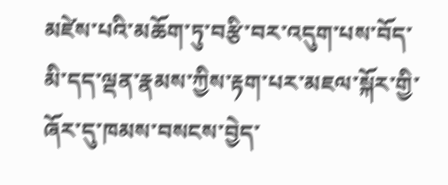མཛེས་པའི་མཆོག་ཏུ་བརྩི་བར་འདུག་པས་བོད་མི་དད་ལྡན་རྣམས་ཀྱིས་རྟག་པར་མཇལ་སྐོར་གྱི་ཞོར་དུ་ཁམས་བསངས་བྱེད་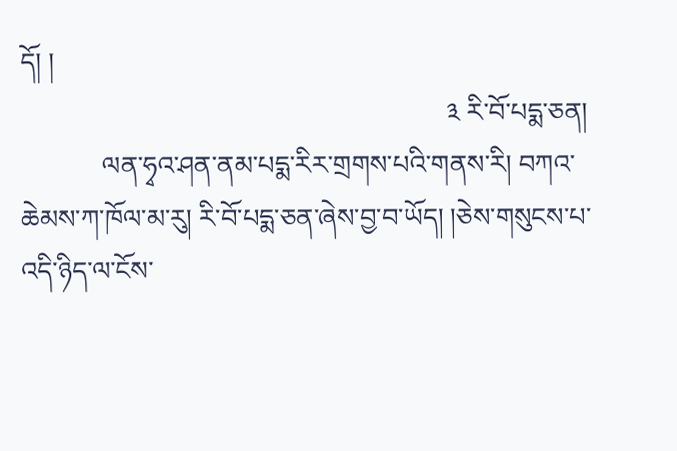དོ། །
                                                               ༣ རི་བོ་པདྨ་ཅན།
            ལན་ཧྭའ་ཤན་ནམ་པདྨ་རིར་གྲགས་པའི་གནས་རི། བཀའ་ཆེམས་ཀ་ཁོལ་མ་རུ། རི་བོ་པདྨ་ཅན་ཞེས་བྱ་བ་ཡོད། །ཅེས་གསུངས་པ་འདི་ཉིད་ལ་ངོས་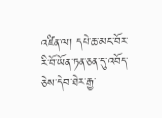འཛིན་ལ། དཔེ་ཆ་མང་བོར་རི་བོ་ཡོན་ཏན་ཅན་དུ་འབོད་ཅེས་དེབ་ཐེར་རྒྱ་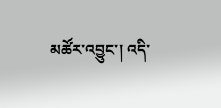མཚོར་འབྱུང་། འདི་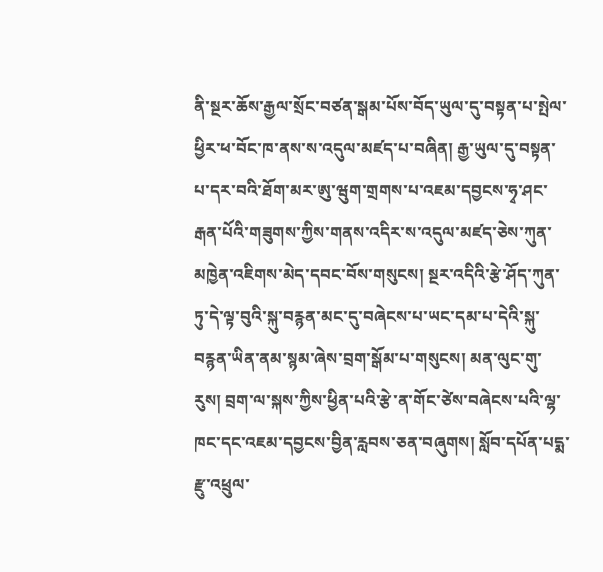ནི་སྔར་ཆོས་རྒྱལ་སྲོང་བཙན་སྒམ་པོས་བོད་ཡུལ་དུ་བསྟན་པ་སྤེལ་ཕྱིར་ཕ་བོང་ཁ་ནས་ས་འདུལ་མཛད་པ་བཞིན། རྒྱ་ཡུལ་དུ་བསྟན་པ་དར་བའི་ཐོག་མར་ཨུ་ཝུག་གྲགས་པ་འཇམ་དབྱངས་ཧྭ་ཤང་རྒན་པོའི་གཟུགས་ཀྱིས་གནས་འདིར་ས་འདུལ་མཛད་ཅེས་ཀུན་མཁྱེན་འཇིགས་མེད་དབང་བོས་གསུངས། སྔར་འདིའི་རྩེ་ཤོད་ཀུན་ཏུ་དེ་ལྟ་བུའི་སྐུ་བརྙན་མང་དུ་བཞེངས་པ་ཡང་དམ་པ་དེའི་སྐུ་བརྙན་ཡིན་ནམ་སྙམ་ཞེས་བྲག་སྒོམ་པ་གསུངས། མན་ལུང་གུ་རུས། བྲག་ལ་སྐས་ཀྱིས་ཕྱིན་པའི་རྩེ་ན་གོང་ཙེས་བཞེངས་པའི་ལྷ་ཁང་དང་འཇམ་དབྱངས་བྱིན་རླབས་ཅན་བཞུགས། སློབ་དཔོན་པདྨ་རྫུ་འཕྲུལ་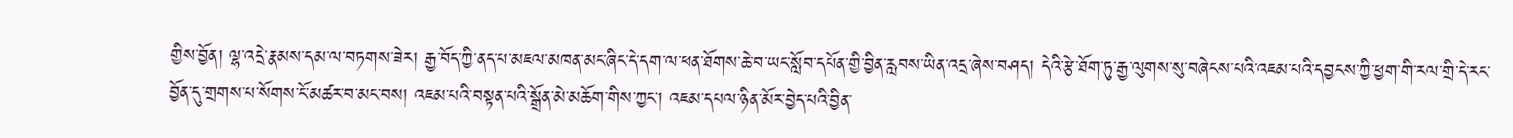གྱིས་བྱོན། ལྷ་འདྲེ་རྣམས་དམ་ལ་བཏགས་ཟེར། རྒྱ་བོད་ཀྱི་ནད་པ་མཇལ་མཁན་མང་ཞིང་དེ་དག་ལ་ཕན་ཐོགས་ཆེ་བ་ཡང་སློབ་དཔོན་གྱི་བྱིན་རླབས་ཡིན་འདྲ་ཞེས་བཤད། དེའི་རྩེ་ཐོག་ཏུ་རྒྱ་ལུགས་སུ་བཞེངས་པའི་འཇམ་པའི་དབྱངས་ཀྱི་ཕྱག་གི་རལ་གྲི་དེ་རང་བྱོན་དུ་གྲགས་པ་སོགས་ངོ་མཚར་བ་མང་བས། འཇམ་པའི་བསྟན་པའི་སྒྲོན་མེ་མཆོག་གིས་ཀྱང་། འཇམ་དཔལ་ཉིན་མོར་བྱེད་པའི་བྱིན་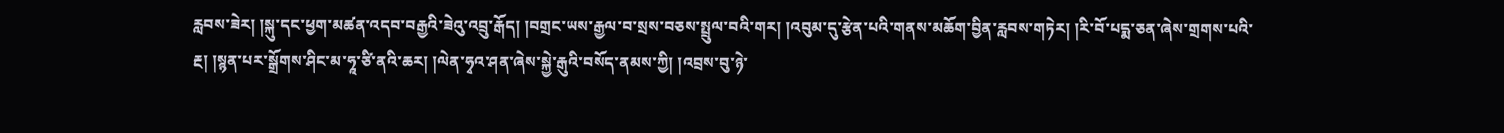རླབས་ཟེར། །སྐུ་དང་ཕྱག་མཚན་འདབ་བརྒྱའི་ཟེའུ་འབྲུ་རྒོད། །བགྲང་ཡས་རྒྱལ་བ་སྲས་བཅས་སྤྲུལ་བའི་གར། །འབུམ་དུ་རྩེན་པའི་གནས་མཆོག་བྱིན་རླབས་གཏེར། །རི་བོ་པདྨ་ཅན་ཞེས་གྲགས་པའི་རྔ། །སྙན་པར་སྒྲོགས་ཤིང་མ་ཧཱ་ཙི་ནའི་ཆར། །ལེན་ཧྭའ་ཤན་ཞེས་སྐྱེ་རྒུའི་བསོད་ནམས་ཀྱི། །འབྲས་བུ་ཉེ་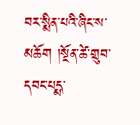བར་སྨིན་པའི་ཞིང་ས་མཆོག །སྔོན་ཚེ་གྲུབ་དབང་པདྨ་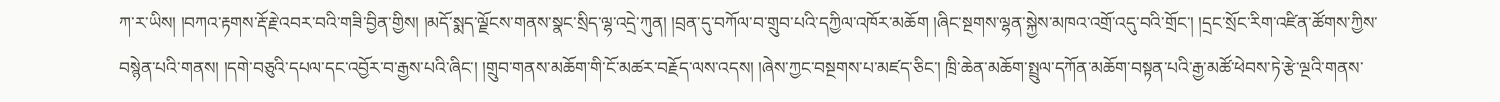ཀ་ར་ཡིས། །བཀའ་རྟགས་རྡོ་རྗེ་འབར་བའི་གཟི་བྱིན་གྱིས། །མདོ་སྨད་ལྗོངས་གནས་སྣང་སྲིད་ལྷ་འདྲེ་ཀུན། །བྲན་དུ་བཀོལ་བ་གྲུབ་པའི་དཀྱིལ་འཁོར་མཆོག །ཞིང་སྔགས་ལྷན་སྐྱེས་མཁའ་འགྲོ་འདུ་བའི་གྲོང་། །དྲང་སྲོང་རིག་འཛིན་ཚོགས་ཀྱིས་བསྙེན་པའི་གནས། །དགེ་བཅུའི་དཔལ་དང་འབྱོར་བ་རྒྱས་པའི་ཞིང་། །གྲུབ་གནས་མཆོག་གི་ངོ་མཚར་བརྗོད་ལས་འདས། །ཞེས་ཀྱང་བསྔགས་པ་མཛད་ཅིང་། ཁྲི་ཆེན་མཆོག་སྤྲུལ་དཀོན་མཆོག་བསྟན་པའི་རྒྱ་མཚོ་ཕེབས་ཏེ་རྩེ་ལྔའི་གནས་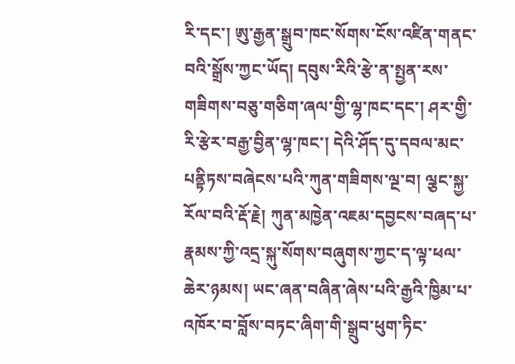རི་དང་། ཨུ་རྒྱན་སྒྲུབ་ཁང་སོགས་ངོས་འཛིན་གནང་བའི་སྒྲོས་ཀྱང་ཡོད། དབུས་རིའི་རྩེ་ན་སྤྱན་རས་གཟིགས་བཅུ་གཅིག་ཞལ་གྱི་ལྷ་ཁང་དང་། ཤར་གྱི་རི་རྩེར་བརྒྱ་བྱིན་ལྷ་ཁང་། དེའི་ཤོད་དུ་དབལ་མང་པནྟིཏས་བཞེངས་པའི་ཀུན་གཟིགས་ལྔ་བ། ལྕང་སྐྱ་རོལ་བའི་རྡོ་རྗེ། ཀུན་མཁྱེན་འཇམ་དབྱངས་བཞད་པ་རྣམས་ཀྱི་འདྲ་སྐུ་སོགས་བཞུགས་ཀྱང་ད་ལྟ་ཕལ་ཆེར་ཉམས། ཡང་ཞན་བཞིན་ཞེས་པའི་རྒྱའི་ཁྱིམ་པ་འཁོར་བ་བློས་བཏང་ཞིག་གི་སྒྲུབ་ཕུག་ཏིང་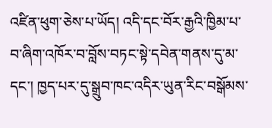འཛིན་ཕུག་ཅེས་པ་ཡོད། འདི་དང་བོར་རྒྱའི་ཁྱིམ་པ་བ་ཞིག་འཁོར་བ་བློས་བཏང་སྟེ་དབེན་གནས་དུ་མ་དང་། ཁྱད་པར་དུ་སྒྲུབ་ཁང་འདིར་ཡུན་རིང་བསྒོམས་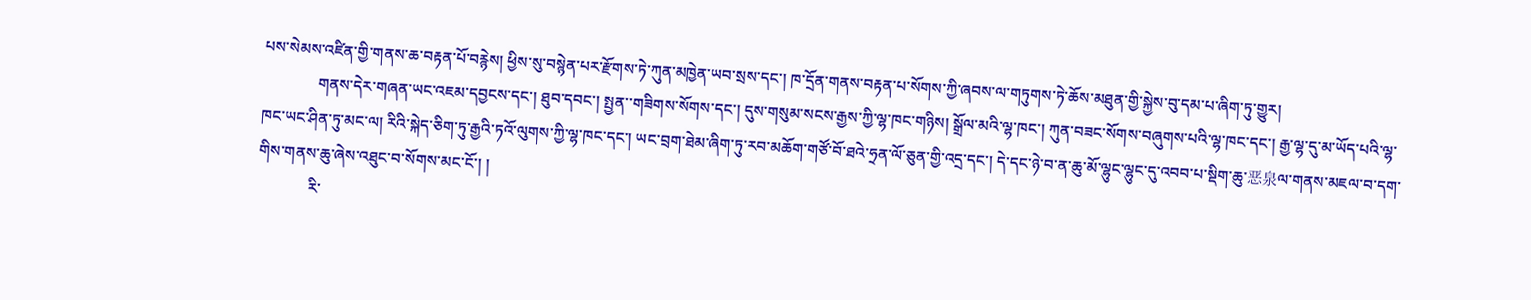པས་སེམས་འཛིན་གྱི་གནས་ཆ་བརྟན་པོ་བརྙེས། ཕྱིས་སུ་བསྙེན་པར་རྫོགས་ཏེ་ཀུན་མཁྱེན་ཡབ་སྲས་དང་། ཁ་དྲོན་གནས་བརྟན་པ་སོགས་ཀྱི་ཞབས་ལ་གཏུགས་ཏེ་ཆོས་མཐུན་གྱི་སྐྱེས་བུ་དམ་པ་ཞིག་ཏུ་གྱུར།
              གནས་དེར་གཞན་ཡང་འཇམ་དབྱངས་དང་། ཐུབ་དབང་། སྤྱན་་གཟིགས་སོགས་དང་། དུས་གསུམ་སངས་རྒྱས་ཀྱི་ལྷ་ཁང་གཉིས། སྒྲོལ་མའི་ལྷ་ཁང་། ཀུན་བཟང་སོགས་བཞུགས་པའི་ལྷ་ཁང་དང་། རྒྱ་ལྷ་དུ་མ་ཡོད་པའི་ལྷ་ཁང་ཡང་ཤིན་ཏུ་མང་ལ། རིའི་སྐེད་ཅིག་ཏུ་རྒྱའི་ཏའོ་ལུགས་ཀྱི་ལྷ་ཁང་དང་། ཡང་བྲག་ཐེམ་ཞིག་ཏུ་རབ་མཆོག་གཙོ་བོ་ཐའེ་ཧྲན་ལོ་ཅུན་གྱི་འདྲ་དང་། དེ་དང་ཉེ་བ་ན་ཆུ་མོ་ལྷུང་ལྷུང་དུ་འབབ་པ་སྡིག་ཆུ་恶泉ལ་གནས་མཇལ་བ་དག་གིས་གནས་ཆུ་ཞེས་འཐུང་བ་སོགས་མང་ངོ་། །
             རི་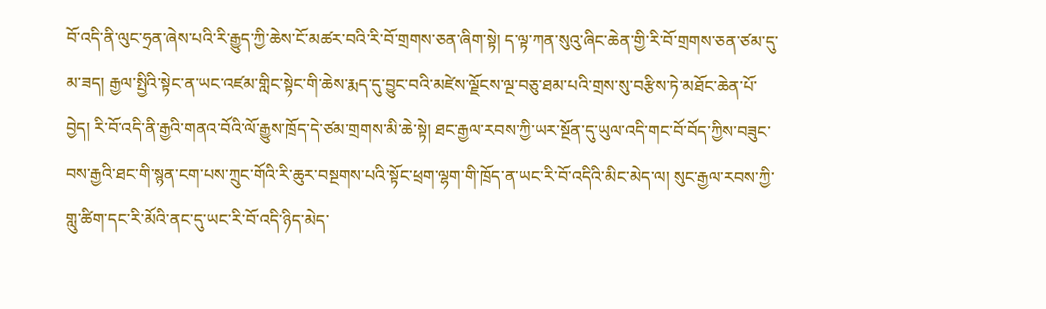བོ་འདི་ནི་ལུང་ཧྲན་ཞེས་པའི་རི་རྒྱུད་ཀྱི་ཆེས་ངོ་མཚར་བའི་རི་བོ་གྲགས་ཅན་ཞིག་སྟེ། ད་ལྟ་ཀན་སུའུ་ཞིང་ཆེན་གྱི་རི་བོ་གྲགས་ཅན་ཙམ་དུ་མ་ཟད། རྒྱལ་སྤྱིའི་སྟེང་ན་ཡང་འཛམ་གླིང་སྟེང་གི་ཆེས་རྨད་དུ་བྱུང་བའི་མཛེས་ལྗོངས་ལྔ་བཅུ་ཐམ་པའི་གྲས་སུ་བརྩིས་ཏེ་མཐོང་ཆེན་པོ་བྱེད། རི་བོ་འདི་ནི་རྒྱའི་གནའ་བོའི་ལོ་རྒྱུས་ཁྲོད་དེ་ཙམ་གྲགས་མི་ཆེ་སྟེ། ཐང་རྒྱལ་རབས་ཀྱི་ཡར་སྔོན་དུ་ཡུལ་འདི་གང་བོ་བོད་ཀྱིས་བཟུང་བས་རྒྱའི་ཐང་གི་སྙན་ངག་པས་ཀྲུང་གོའི་རི་ཆུར་བསྔགས་པའི་སྟོང་ཕྲག་ལྷག་གི་ཁྲོད་ན་ཡང་རི་བོ་འདིའི་མིང་མེད་ལ། སུང་རྒྱལ་རབས་ཀྱི་གླུ་ཚིག་དང་རི་མོའི་ནང་དུ་ཡང་རི་བོ་འདི་ཉིད་མེད་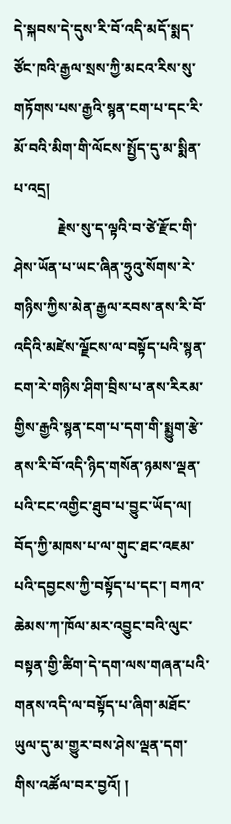དེ་སྐབས་དེ་དུས་རི་བོ་འདི་མདོ་སྨད་ཙོང་ཁའི་རྒྱལ་སྲས་ཀྱི་མངའ་རིས་སུ་གཏོགས་པས་རྒྱའི་སྙན་ངག་པ་དང་རི་མོ་བའི་མིག་གི་ལོངས་སྤྱོད་དུ་མ་སྨིན་པ་འདྲ།
            རྗེས་སུ་ད་ལྟའི་བ་ཙེ་རྫོང་གི་ཤེས་ཡོན་པ་ཡང་ཞིན་ཧྲུའུ་སོགས་རེ་གཉིས་ཀྱིས་མེན་རྒྱལ་རབས་ནས་རི་བོ་འདིའི་མཛེས་ལྗོངས་ལ་བསྟོད་པའི་སྙན་ངག་རེ་གཉིས་ཤིག་བྲིས་པ་ནས་རིརམ་གྱིས་རྒྱའི་སྙན་ངག་པ་དག་གི་སྨྱུག་རྩེ་ནས་རི་བོ་འདི་ཉིད་གསོན་ཉམས་ལྡན་པའི་ངང་འགྱིང་ཐུབ་པ་བྱུང་ཡོད་ལ། བོད་ཀྱི་མཁས་པ་ལ་གུང་ཐང་འཇམ་པའི་དབྱངས་ཀྱི་བསྟོད་པ་དང་། བཀའ་ཆེམས་ཀ་ཁོལ་མར་འབྱུང་བའི་ལུང་བསྟན་གྱི་ཚིག་དེ་དག་ལས་གཞན་པའི་གནས་འདི་ལ་བསྟོད་པ་ཞིག་མཐོང་ཡུལ་དུ་མ་གྱུར་བས་ཤེས་ལྡན་དག་གིས་འཚོལ་བར་བྱའོ། །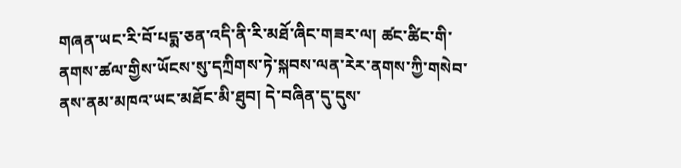གཞན་ཡང་རི་བོ་པདྨ་ཅན་འདི་ནི་རི་མཐོ་ཞིང་གཟར་ལ། ཚང་ཚིང་གི་ནགས་ཚལ་གྱིས་ཡོངས་སུ་དཀྲིགས་ཏེ་སྐབས་ལན་རེར་ནགས་ཀྱི་གསེབ་ནས་ནམ་མཁའ་ཡང་མཐོང་མི་ཐུབ། དེ་བཞིན་དུ་དུས་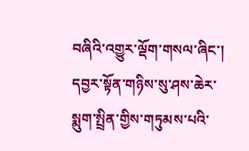བཞིའི་འགྱུར་ལྡོག་གསལ་ཞིང་། དབྱར་སྟོན་གཉིས་སུ་ཤས་ཆེར་སྨུག་སྤྲིན་གྱིས་གཏུམས་པའི་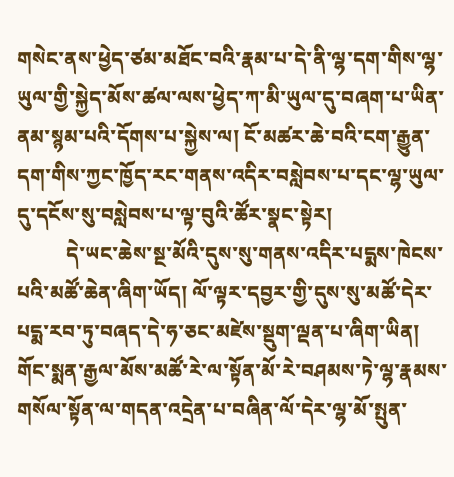གསེང་ནས་ཕྱེད་ཙམ་མཐོང་བའི་རྣམ་པ་དེ་ནི་ལྷ་དག་གིས་ལྷ་ཡུལ་གྱི་སྐྱེད་མོས་ཚལ་ལས་ཕྱེད་ཀ་མི་ཡུལ་དུ་བཞག་པ་ཡིན་ནམ་སྙམ་པའི་དོགས་པ་སྐྱེས་ལ། ངོ་མཚར་ཆེ་བའི་ངག་རྒྱུན་དག་གིས་ཀྱང་ཁྱོད་རང་གནས་འདིར་བསླེབས་པ་དང་ལྷ་ཡུལ་དུ་དངོས་སུ་བསླེབས་པ་ལྟ་བུའི་ཚོར་སྣང་སྟེར།
          དེ་ཡང་ཆེས་སྔ་མོའི་དུས་སུ་གནས་འདིར་པདྨས་ཁེངས་པའི་མཚོ་ཆེན་ཞིག་ཡོད། ལོ་ལྟར་དབྱར་གྱི་དུས་སུ་མཚོ་དེར་པདྨ་རབ་ཏུ་བཞད་དེ་ཧ་ཅང་མཛེས་སྡུག་ལྡན་པ་ཞིག་ཡིན། གོང་སྨན་རྒྱལ་མོས་མཚོ་རེ་ལ་སྟོན་མོ་རེ་བཤམས་ཏེ་ལྷ་རྣམས་གསོལ་སྟོན་ལ་གདན་འདྲེན་པ་བཞིན་ལོ་དེར་ལྷ་མོ་སྤུན་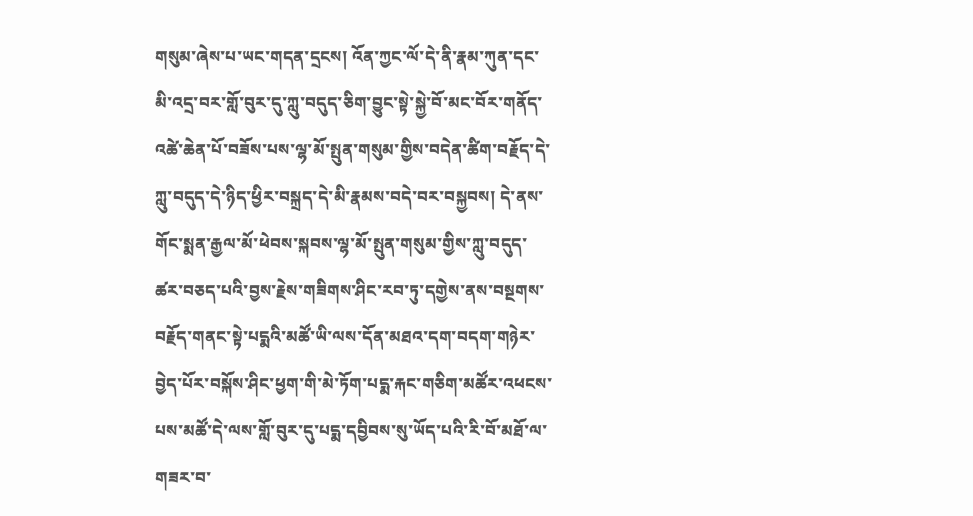གསུམ་ཞེས་པ་ཡང་གདན་དྲངས། འོན་ཀྱང་ལོ་དེ་ནི་རྣམ་ཀུན་དང་མི་འདྲ་བར་གློ་བུར་དུ་ཀླུ་བདུད་ཅིག་བྱུང་སྟེ་སྐྱེ་བོ་མང་བོར་གནོད་འཚེ་ཆེན་པོ་བཟོས་པས་ལྷ་མོ་སྤུན་གསུམ་གྱིས་བདེན་ཚིག་བརྗོད་དེ་ཀླུ་བདུད་དེ་ཉིད་ཕྱིར་བསྐྲད་དེ་མི་རྣམས་བདེ་བར་བསྐྱབས། དེ་ནས་གོང་སྨན་རྒྱལ་མོ་ཕེབས་སྐབས་ལྷ་མོ་སྤུན་གསུམ་གྱིས་ཀླུ་བདུད་ཚར་བཅད་པའི་བྱས་རྗེས་གཟིགས་ཤིང་རབ་ཏུ་དགྱེས་ནས་བསྔགས་བརྗོད་གནང་སྟེ་པདྨའི་མཚོ་ཡི་ལས་དོན་མཐའ་དག་བདག་གཉེར་བྱེད་པོར་བསྐོས་ཤིང་ཕྱག་གི་མེ་ཏོག་པདྨ་རྐང་གཅིག་མཚོར་འཕངས་པས་མཚོ་དེ་ལས་གློ་བུར་དུ་པདྨ་དབྱིབས་སུ་ཡོད་པའི་རི་བོ་མཐོ་ལ་གཟར་བ་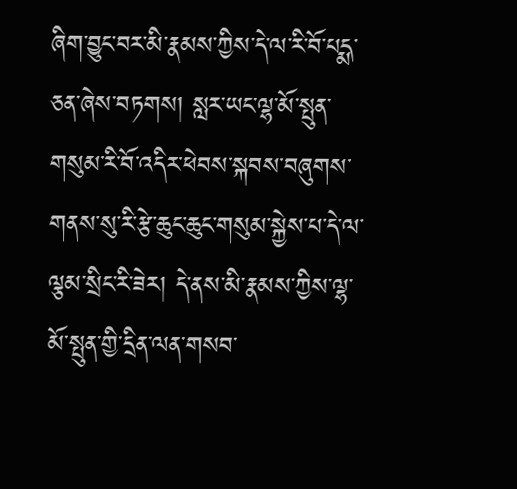ཞིག་བྱུང་བར་མི་རྣམས་ཀྱིས་དེ་ལ་རི་བོ་པདྨ་ཅན་ཞེས་བཏགས། སླར་ཡང་ལྷ་མོ་སྤུན་གསུམ་རི་བོ་འདིར་ཕེབས་སྐབས་བཞུགས་གནས་སུ་རི་རྩེ་ཆུང་ཆུང་གསུམ་སྐྱེས་པ་དེ་ལ་ལྕམ་སྲིང་རི་ཟེར། དེ་ནས་མི་རྣམས་ཀྱིས་ལྷ་མོ་སྤུན་གྱི་དྲིན་ལན་གསབ་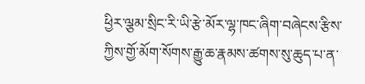ཕྱིར་ལྕམ་སྲིང་རི་ཡི་རྩེ་མོར་ལྷ་ཁང་ཞིག་བཞེངས་རྩིས་ཀྱིས་གྱོ་མོག་སོགས་རྒྱུ་ཆ་རྣམས་ཚགས་སུ་ཆུད་པ་ན་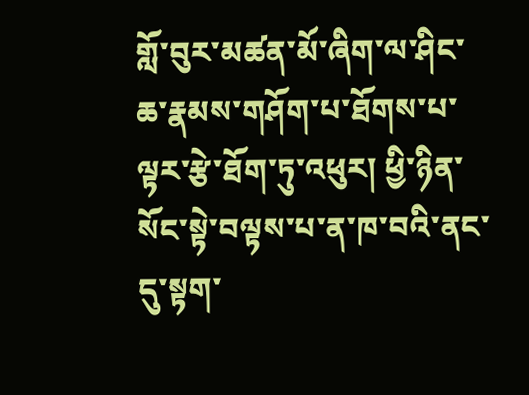གློ་བུར་མཚན་མོ་ཞིག་ལ་ཤིང་ཆ་རྣམས་གཤོག་པ་ཐོགས་པ་ལྟར་རྩེ་ཐོག་ཏུ་འཕུར། ཕྱི་ཉིན་སོང་སྟེ་བལྟས་པ་ན་ཁ་བའི་ནང་དུ་སྟག་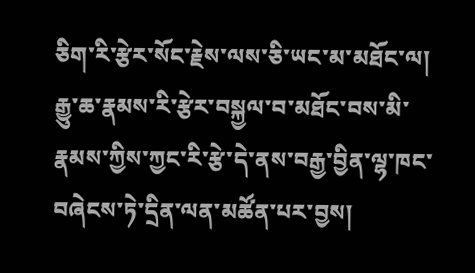ཅིག་རི་རྩེར་སོང་རྗེས་ལས་ཅི་ཡང་མ་མཐོང་ལ། རྒྱུ་ཆ་རྣམས་རི་རྩེར་བསྐྱལ་བ་མཐོང་བས་མི་རྣམས་ཀྱིས་ཀྱང་རི་རྩེ་དེ་ནས་བརྒྱ་བྱིན་ལྷ་ཁང་བཞེངས་ཏེ་དྲིན་ལན་མཚོན་པར་བྱས།